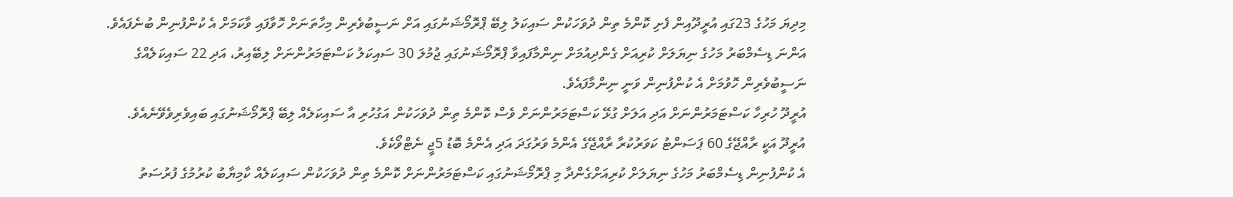މިދިޔަ މަހުގެ 23ގައި އުރީދޫއިން ފެށި ކޮންމެ ތިން ދުވަހަކުން ސައިކަލު ލިބޭ ޕްރޮމޯޝަނުގައި އަށް ނަސީބުވެރިން މިހާތަނަށް ހޮވާފައި ވާކަމަށް އެ ކުންފުނިން ބުނެފައެވެ.
އަންނަ ޑިސެމްބަރު މަހުގެ ނިޔަލަށް ކުރިއަށް ގެންދިއުމަށް ނިންމާފައިވާ ޕްރޮމޯޝަނުގައި ޖުމުލަ 30 ސައިކަލު ކަސްޓަމަރުންނަށް ލިބޭއިރު، އަދި 22 ސައިކަލެއްގެ ނަސީބުވެރިން ހޮވުމަށް އެ ކުންފުނިން ވަނީ ނިންމާފައެވެ.
އުރީދޫ ހުރިހާ ކަސްޓަމަރުންނަށް އަދި އަލަށް ގުޅޭ ކަސްޓަމަރުންނަށް ވެސް ކޮންމެ ތިން ދުވަހަކުން އަގުހުރި އާ ސައިކަލެއް ލިބޭ ޕްރޮމޯޝަނުގައި ބައިވެރިވެވޭނެއެވެ. އުރީދޫ އަކީ ރާއްޖޭގެ 60 ޕަސަންޓު ކަވަރުކުރާ ރާއްޖޭގެ އެންމެ ވަރުގަދަ އަދި އެންމެ ބޮޑު 5ޖީ ނެޓްވޯކެވެ.
އެ ކުންފުނިން ޑިސެމްބަރު މަހުގެ ނިޔަލަށް ކުރިއަށްގެންދާ މި ޕްރޮމޯޝަނުގައި ކަސްޓަމަރުންނަށް ކޮންމެ ތިން ދުވަހަކުން ސައިކަލެއް ކާމިޔާބު ކުރުމުގެ ފުރުސަތު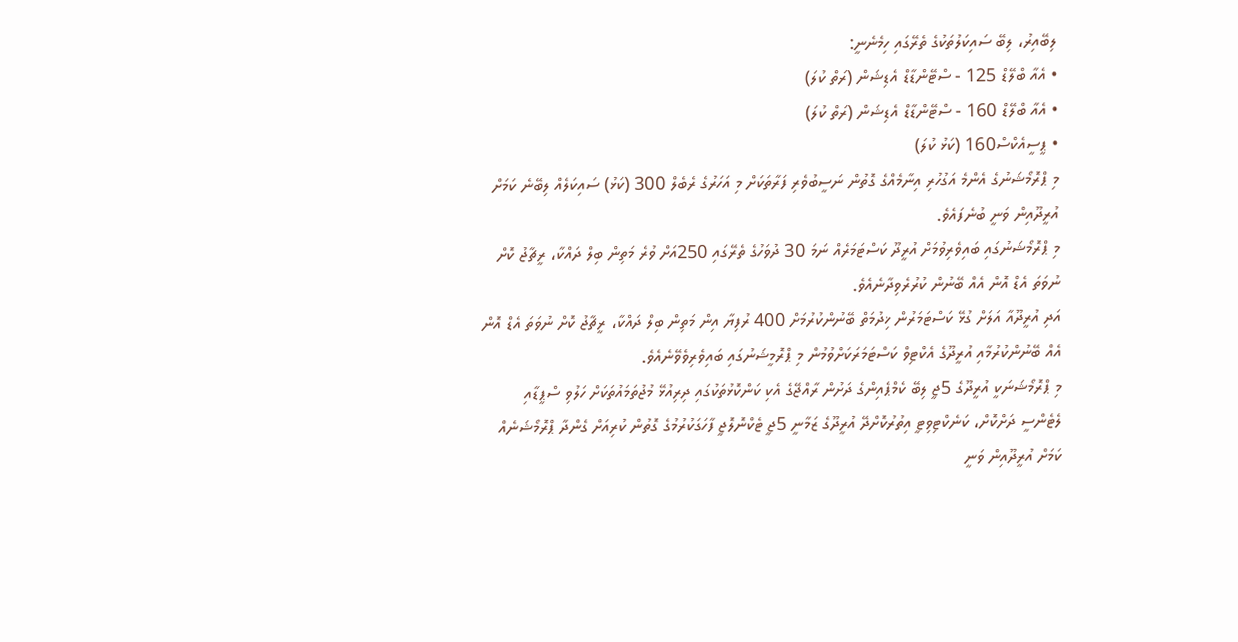ލިބޭއިރު، ލިބޭ ސައިކަލުތަކުގެ ތެރޭގައި ހިމެނެނީ:
• އެއާ ބްލޭޑް 125 - ސްޓޭންޑާޑް އެޑިޝަން (ރަތް ކުލަ)
• އެއާ ބްލޭޑް 160 - ސްޓޭންޑާޑް އެޑިޝަން (ރަތް ކުލަ)
• ޕީސީއެކްސް160 (ކަޅު ކުލަ)
މި ޕްރޮމޯޝަނުގެ އެންމެ އަގުހުރި އިނާމެއްގެ ގޮތުން ނަސީބުވެރި ފަރާތަކަށް މި އަހަރުގެ ރެބެލް 300 (ކަޅު) ސައިކަލެއް ލިބޭނެ ކަމަށް އުރީދޫއިން ވަނީ ބުނެފައެވެ.
މި ޕްރޮމޯޝަނުގައި ބައިވެރިވުމަށް އުރީދޫ ކަސްޓަމަރެއް ނަމަ 30 ދުވަހުގެ ތެރޭގައި 250އަށް ވުރެ މަތިން ބިލް ދައްކާ، ރީޗާޖު ކޮށް ނުވަތަ އެޑް އޮން އެއް ބޭނުން ކުރުރެވިދާނެއެވެ.
އަދި އުރީދޫއާ އަލަށް ގުޅޭ ކަސްޓަމަރުން ޚިދުމަތް ބޭނުންކުރުމަށް 400 ރުފިޔާ އިން މަތިން ބިލް ދައްކާ، ރީޗާޖު ކޮށް ނުވަތަ އެޑް އޮން އެއް ބޭނުންކުރުމާއި އުރީދޫގެ އެކްޓިވް ކަސްޓަމަރަކަށްވުމުން މި ޕްރޮމީޝަނުގައި ބައިވެރިވެވޭނެއެވެ.
މި ޕްރޮމޯޝަނަކީ އުރީދޫގެ 5ޖީ ލިބޭ ކެމްޕެއިންގެ ދަށުން ރާއްޖޭގެ އެކި ކަންކޮޅުތަކުގައި ދިރިއުޅޭ މުޖުތަމައުތަކަށް ހަލުވި ސްޕީޑާއި ލެޓެންސީ ދަށްކޮށް، ކަނެކްޓިވިޓީ އިތުރުކޮށްދޭ އުރީދޫގެ ޒަމާނީ 5ޖީ ޓެކްނޮލޮޖީ ފާހަގަކުރުމުގެ ގޮތުން ކުރިއަށް ގެންދާ ޕްރޮމޯޝަނެއް ކަމަށް އުރީދޫއިން ވަނީ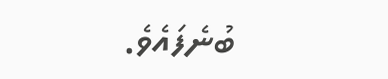ބުނެފައެވެ.